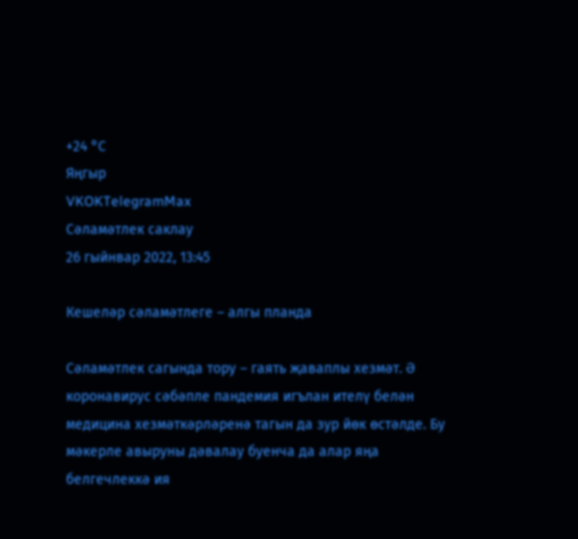+24 °С
Яңгыр
VKOKTelegramMax
Сәламәтлек саклау
26 гыйнвар 2022, 13:45

Кешеләр сәламәтлеге – алгы планда

Сәламәтлек сагында тору – гаять җаваплы хезмәт. Ә коронавирус сәбәпле пандемия игълан ителү белән медицина хезмәткәрләренә тагын да зур йөк өстәлде. Бу мәкерле авыруны дәвалау буенча да алар яңа белгечлеккә ия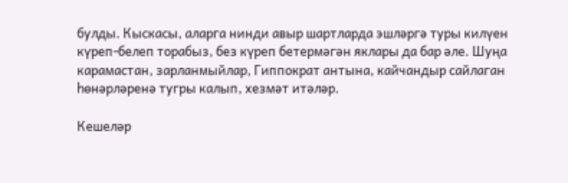булды. Кыскасы, аларга нинди авыр шартларда эшләргә туры килүен күреп-белеп торабыз, без күреп бетермәгән яклары да бар әле. Шуңа карамастан, зарланмыйлар, Гиппократ антына, кайчандыр сайлаган һөнәрләренә тугры калып, хезмәт итәләр.

Кешеләр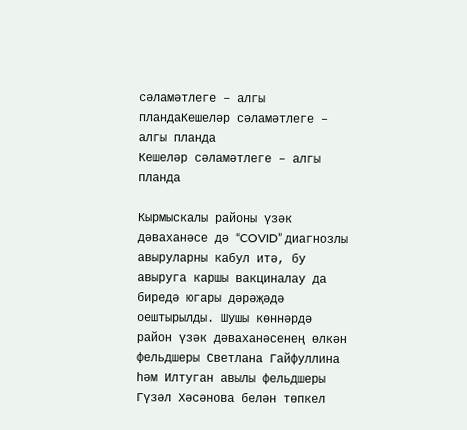сәламәтлеге – алгы пландаКешеләр сәламәтлеге – алгы планда
Кешеләр сәламәтлеге – алгы планда

Кырмыскалы районы үзәк дәваханәсе дә “COVID” диагнозлы авыруларны кабул итә, бу авыруга каршы вакциналау да биредә югары дәрәҗәдә оештырылды. Шушы көннәрдә район үзәк дәваханәсенең өлкән фельдшеры Светлана Гайфуллина һәм Илтуган авылы фельдшеры Гүзәл Хәсәнова белән төпкел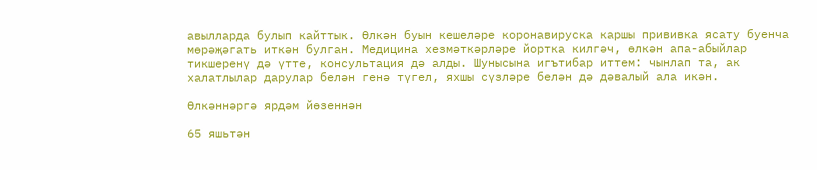авылларда булып кайттык. Өлкән буын кешеләре коронавируска каршы прививка ясату буенча мөрәҗәгать иткән булган. Медицина хезмәткәрләре йортка килгәч, өлкән апа-абыйлар тикшеренү дә үтте, консультация дә алды. Шунысына игътибар иттем: чынлап та, ак халатлылар дарулар белән генә түгел, яхшы сүзләре белән дә дәвалый ала икән.

Өлкәннәргә ярдәм йөзеннән

65 яшьтән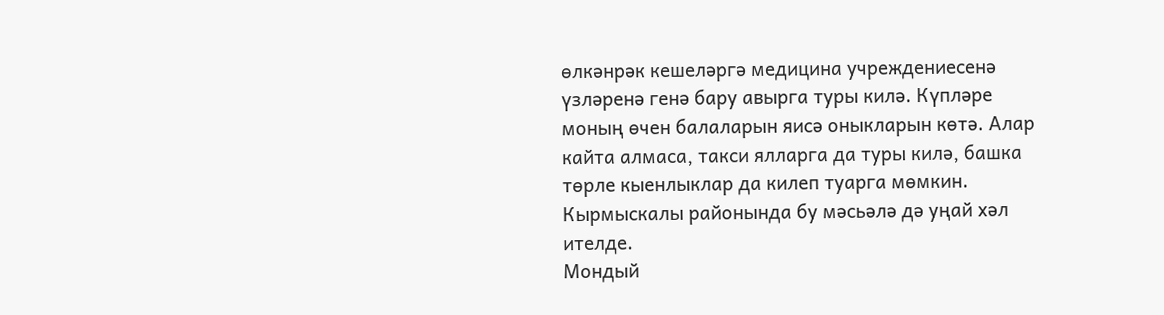өлкәнрәк кешеләргә медицина учреждениесенә үзләренә генә бару авырга туры килә. Күпләре моның өчен балаларын яисә оныкларын көтә. Алар кайта алмаса, такси ялларга да туры килә, башка төрле кыенлыклар да килеп туарга мөмкин. Кырмыскалы районында бу мәсьәлә дә уңай хәл ителде.
Мондый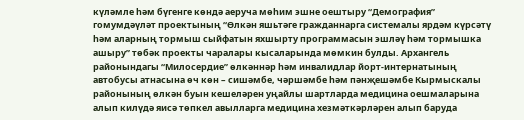күләмле һәм бүгенге көндә аеруча мөһим эшне оештыру “Демография” гомумдәүләт проектының “Өлкән яшьтәге гражданнарга системалы ярдәм күрсәтү һәм аларның тормыш сыйфатын яхшырту программасын эшләү һәм тормышка ашыру” төбәк проекты чаралары кысаларында мөмкин булды. Архангель районындагы “Милосердие” өлкәннәр һәм инвалидлар йорт-интернатының автобусы атнасына өч көн – сишәмбе, чәршәмбе һәм пәнҗешәмбе Кырмыскалы районының өлкән буын кешеләрен уңайлы шартларда медицина оешмаларына алып килүдә яисә төпкел авылларга медицина хезмәткәрләрен алып баруда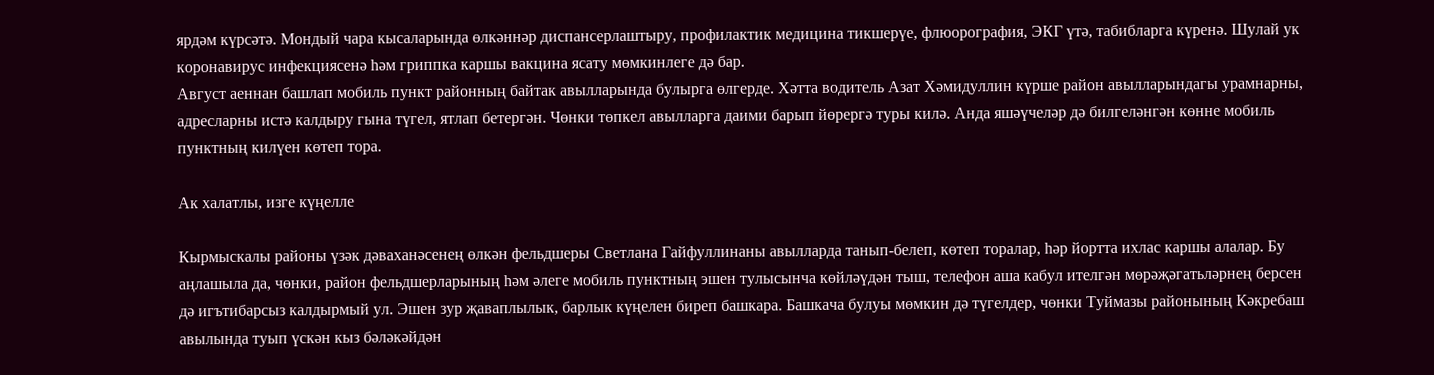ярдәм күрсәтә. Мондый чара кысаларында өлкәннәр диспансерлаштыру, профилактик медицина тикшерүе, флюорография, ЭКГ үтә, табибларга күренә. Шулай ук коронавирус инфекциясенә һәм гриппка каршы вакцина ясату мөмкинлеге дә бар.
Август аеннан башлап мобиль пункт районның байтак авылларында булырга өлгерде. Хәтта водитель Азат Хәмидуллин күрше район авылларындагы урамнарны, адресларны истә калдыру гына түгел, ятлап бетергән. Чөнки төпкел авылларга даими барып йөрергә туры килә. Анда яшәүчеләр дә билгеләнгән көнне мобиль пунктның килүен көтеп тора.

Ак халатлы, изге күңелле

Кырмыскалы районы үзәк дәваханәсенең өлкән фельдшеры Светлана Гайфуллинаны авылларда танып-белеп, көтеп торалар, һәр йортта ихлас каршы алалар. Бу аңлашыла да, чөнки, район фельдшерларының һәм әлеге мобиль пунктның эшен тулысынча көйләүдән тыш, телефон аша кабул ителгән мөрәҗәгатьләрнең берсен дә игътибарсыз калдырмый ул. Эшен зур җаваплылык, барлык күңелен биреп башкара. Башкача булуы мөмкин дә түгелдер, чөнки Туймазы районының Кәкребаш авылында туып үскән кыз бәләкәйдән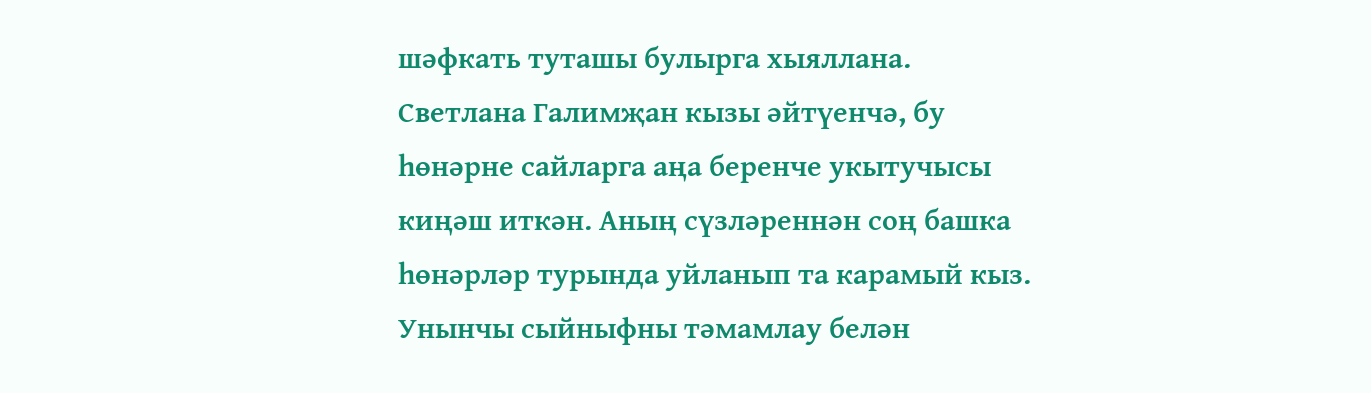шәфкать туташы булырга хыяллана.
Светлана Галимҗан кызы әйтүенчә, бу һөнәрне сайларга аңа беренче укытучысы киңәш иткән. Аның сүзләреннән соң башка һөнәрләр турында уйланып та карамый кыз. Унынчы сыйныфны тәмамлау белән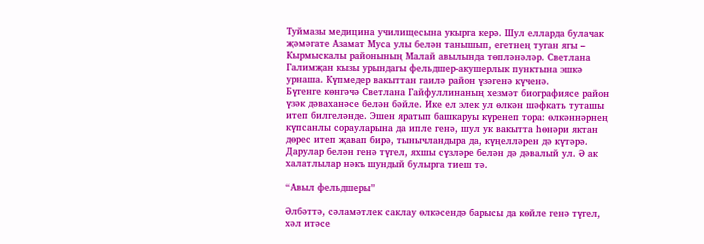Туймазы медицина училищесына укырга керә. Шул елларда булачак җәмәгате Азамат Муса улы белән танышып, егетнең туган ягы – Кырмыскалы районының Малай авылында төпләнәләр. Светлана Галимҗан кызы урындагы фельдшер-акушерлык пунктына эшкә урнаша. Күпмедер вакыттан гаилә район үзәгенә күченә.
Бүгенге көнгәчә Светлана Гайфуллинаның хезмәт биографиясе район үзәк дәваханәсе белән бәйле. Ике ел элек ул өлкән шәфкать туташы итеп билгеләнде. Эшен яратып башкаруы күренеп тора: өлкәннәрнең күпсанлы сорауларына да ипле генә, шул ук вакытта һөнәри яктан дөрес итеп җавап бирә, тынычландыра да, күңелләрен дә күтәрә. Дарулар белән генә түгел, яхшы сүзләре белән дә дәвалый ул. Ә ак халатлылар нәкъ шундый булырга тиеш тә.

“Авыл фельдшеры”

Әлбәттә, сәламәтлек саклау өлкәсендә барысы да көйле генә түгел, хәл итәсе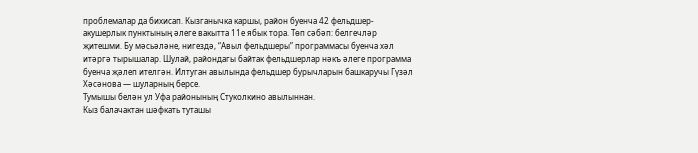проблемалар да бихисап. Кызганычка каршы, район буенча 42 фельдшер-акушерлык пунктының әлеге вакытта 11е ябык тора. Төп сәбәп: белгечләр җитешми. Бу мәсьәләне, нигездә, “Авыл фельдшеры” программасы буенча хәл итәргә тырышалар. Шулай, райондагы байтак фельдшерлар нәкъ әлеге программа буенча җәлеп ителгән. Илтуган авылында фельдшер бурычларын башкаручы Гүзәл Хәсәнова — шуларның берсе.
Тумышы белән ул Уфа районының Стуколкино авылыннан.
Кыз балачактан шәфкать туташы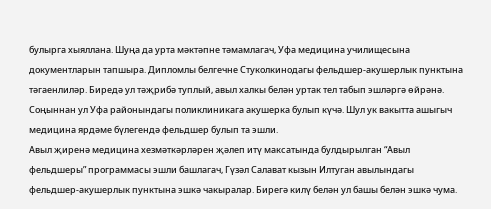булырга хыяллана. Шуңа да урта мәктәпне тәмамлагач, Уфа медицина училищесына документларын тапшыра. Дипломлы белгечне Стуколкинодагы фельдшер-акушерлык пунктына тәгаенлиләр. Биредә ул тәҗрибә туплый, авыл халкы белән уртак тел табып эшләргә өйрәнә. Соңыннан ул Уфа районындагы поликлиникага акушерка булып күчә. Шул ук вакытта ашыгыч медицина ярдәме бүлегендә фельдшер булып та эшли.
Авыл җиренә медицина хезмәткәрләрен җәлеп итү максатында булдырылган “Авыл фельдшеры” программасы эшли башлагач, Гүзәл Салават кызын Илтуган авылындагы фельдшер-акушерлык пунктына эшкә чакыралар. Бирегә килү белән ул башы белән эшкә чума.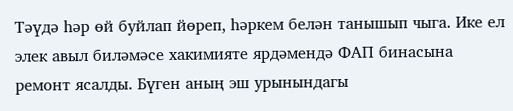Тәүдә һәр өй буйлап йөреп, һәркем белән танышып чыга. Ике ел элек авыл биләмәсе хакимияте ярдәмендә ФАП бинасына ремонт ясалды. Бүген аның эш урынындагы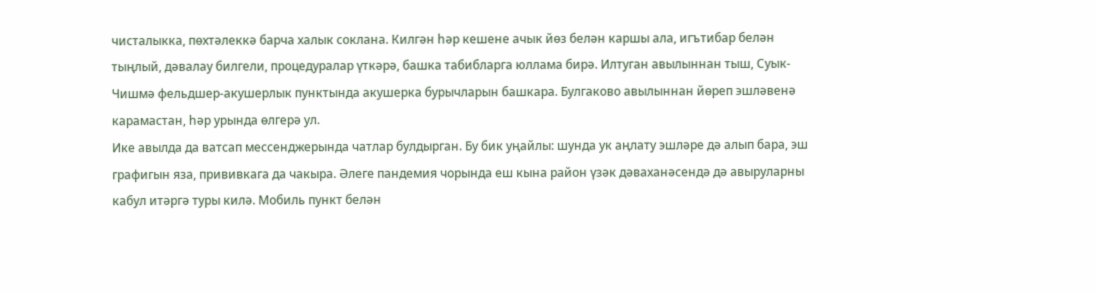чисталыкка, пөхтәлеккә барча халык соклана. Килгән һәр кешене ачык йөз белән каршы ала, игътибар белән тыңлый, дәвалау билгели, процедуралар үткәрә, башка табибларга юллама бирә. Илтуган авылыннан тыш, Суык-Чишмә фельдшер-акушерлык пунктында акушерка бурычларын башкара. Булгаково авылыннан йөреп эшләвенә карамастан, һәр урында өлгерә ул.
Ике авылда да ватсап мессенджерында чатлар булдырган. Бу бик уңайлы: шунда ук аңлату эшләре дә алып бара, эш графигын яза, прививкага да чакыра. Әлеге пандемия чорында еш кына район үзәк дәваханәсендә дә авыруларны кабул итәргә туры килә. Мобиль пункт белән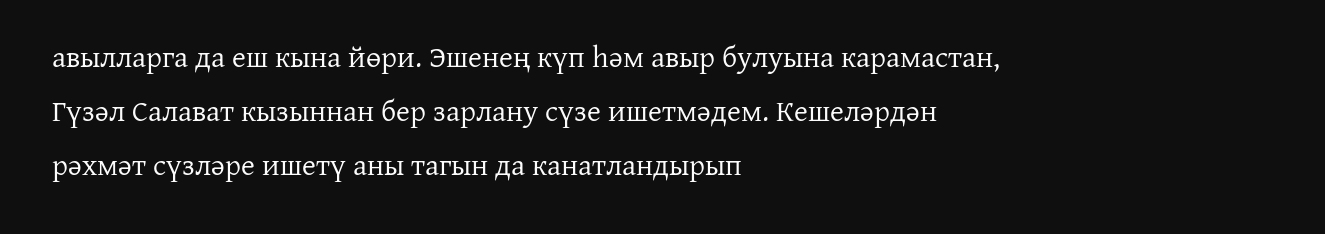авылларга да еш кына йөри. Эшенең күп һәм авыр булуына карамастан, Гүзәл Салават кызыннан бер зарлану сүзе ишетмәдем. Кешеләрдән рәхмәт сүзләре ишетү аны тагын да канатландырып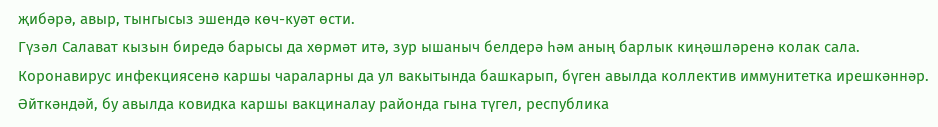җибәрә, авыр, тынгысыз эшендә көч-куәт өсти.
Гүзәл Салават кызын биредә барысы да хөрмәт итә, зур ышаныч белдерә һәм аның барлык киңәшләренә колак сала. Коронавирус инфекциясенә каршы чараларны да ул вакытында башкарып, бүген авылда коллектив иммунитетка ирешкәннәр. Әйткәндәй, бу авылда ковидка каршы вакциналау районда гына түгел, республика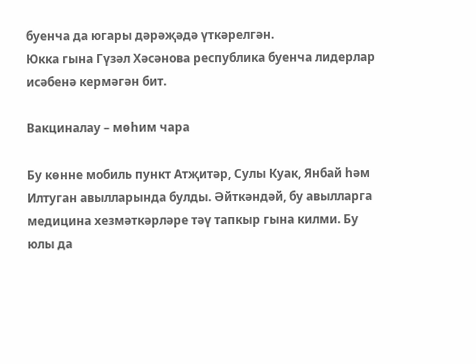буенча да югары дәрәҗәдә үткәрелгән.
Юкка гына Гүзәл Хәсәнова республика буенча лидерлар исәбенә кермәгән бит.

Вакциналау – мөһим чара

Бу көнне мобиль пункт Атҗитәр, Сулы Куак, Янбай һәм Илтуган авылларында булды. Әйткәндәй, бу авылларга медицина хезмәткәрләре тәү тапкыр гына килми. Бу юлы да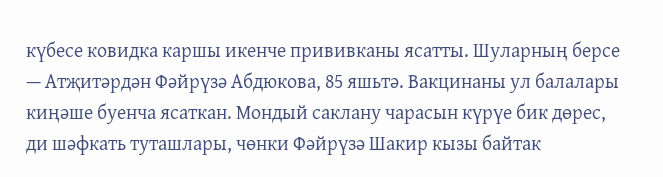күбесе ковидка каршы икенче прививканы ясатты. Шуларның берсе — Атҗитәрдән Фәйрүзә Абдюкова, 85 яшьтә. Вакцинаны ул балалары киңәше буенча ясаткан. Мондый саклану чарасын күрүе бик дөрес, ди шәфкать туташлары, чөнки Фәйрүзә Шакир кызы байтак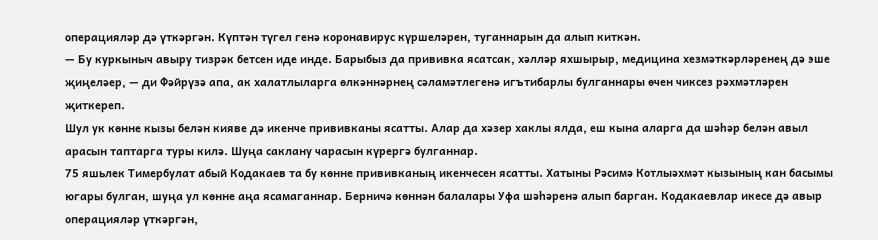операцияләр дә үткәргән. Күптән түгел генә коронавирус күршеләрен, туганнарын да алып киткән.
— Бу куркыныч авыру тизрәк бетсен иде инде. Барыбыз да прививка ясатсак, хәлләр яхшырыр, медицина хезмәткәрләренең дә эше җиңеләер, — ди Фәйрүзә апа, ак халатлыларга өлкәннәрнең сәламәтлегенә игътибарлы булганнары өчен чиксез рәхмәтләрен җиткереп.
Шул ук көнне кызы белән кияве дә икенче прививканы ясатты. Алар да хәзер хаклы ялда, еш кына аларга да шәһәр белән авыл арасын таптарга туры килә. Шуңа саклану чарасын күрергә булганнар.
75 яшьлек Тимербулат абый Кодакаев та бу көнне прививканың икенчесен ясатты. Хатыны Рәсимә Котлыәхмәт кызының кан басымы югары булган, шуңа ул көнне аңа ясамаганнар. Берничә көннән балалары Уфа шәһәренә алып барган. Кодакаевлар икесе дә авыр операцияләр үткәргән,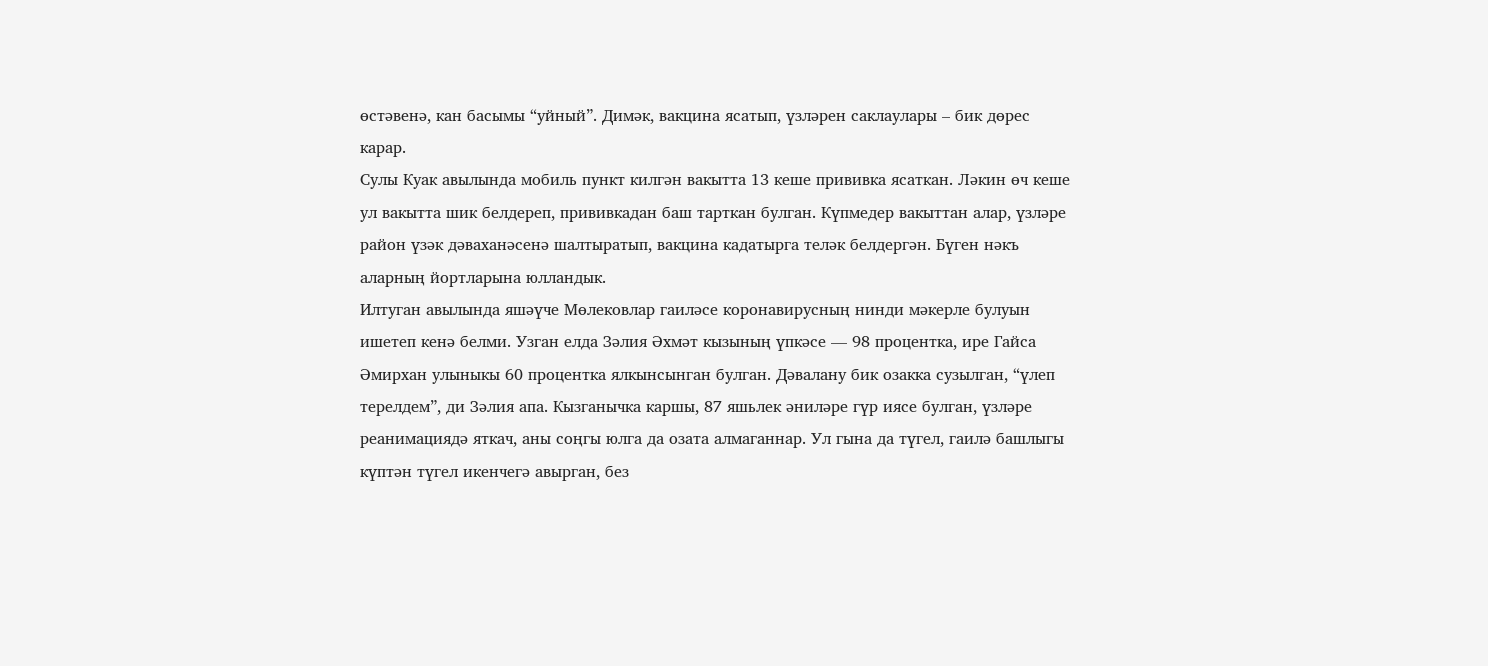өстәвенә, кан басымы “уйный”. Димәк, вакцина ясатып, үзләрен саклаулары – бик дөрес карар.
Сулы Куак авылында мобиль пункт килгән вакытта 13 кеше прививка ясаткан. Ләкин өч кеше ул вакытта шик белдереп, прививкадан баш тарткан булган. Күпмедер вакыттан алар, үзләре район үзәк дәваханәсенә шалтыратып, вакцина кадатырга теләк белдергән. Бүген нәкъ аларның йортларына юлландык.
Илтуган авылында яшәүче Мөлековлар гаиләсе коронавирусның нинди мәкерле булуын ишетеп кенә белми. Узган елда Зәлия Әхмәт кызының үпкәсе — 98 процентка, ире Гайса Әмирхан улыныкы 60 процентка ялкынсынган булган. Дәвалану бик озакка сузылган, “үлеп терелдем”, ди Зәлия апа. Кызганычка каршы, 87 яшьлек әниләре гүр иясе булган, үзләре реанимациядә яткач, аны соңгы юлга да озата алмаганнар. Ул гына да түгел, гаилә башлыгы күптән түгел икенчегә авырган, без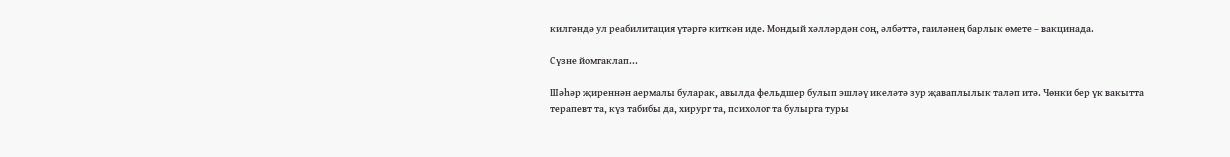килгәндә ул реабилитация үтәргә киткән иде. Мондый хәлләрдән соң, әлбәттә, гаиләнең барлык өмете – вакцинада.

Сүзне йомгаклап...

Шәһәр җиреннән аермалы буларак, авылда фельдшер булып эшләү икеләтә зур җаваплылык таләп итә. Чөнки бер үк вакытта терапевт та, күз табибы да, хирург та, психолог та булырга туры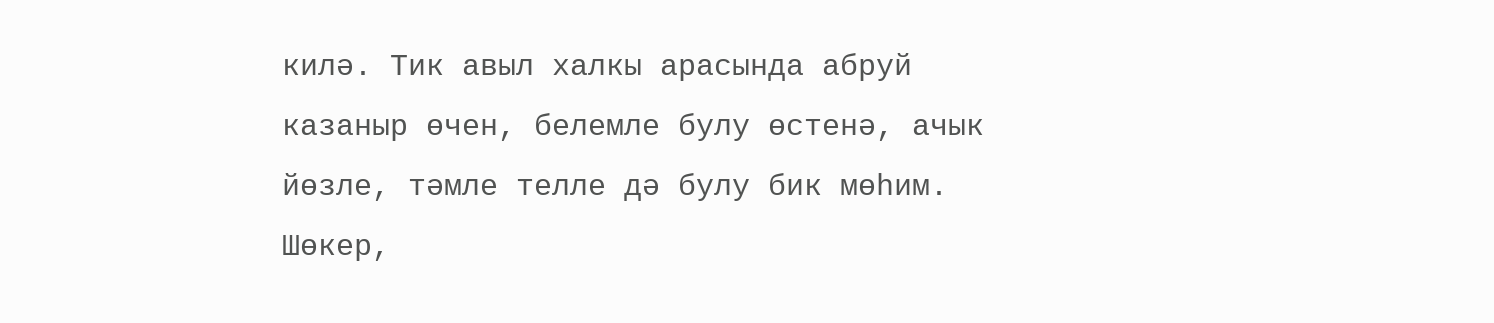килә. Тик авыл халкы арасында абруй казаныр өчен, белемле булу өстенә, ачык йөзле, тәмле телле дә булу бик мөһим. Шөкер,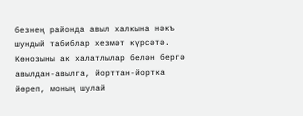безнең районда авыл халкына нәкъ шундый табиблар хезмәт күрсәтә. Көнозыны ак халатлылар белән бергә авылдан-авылга, йорттан-йортка йөреп, моның шулай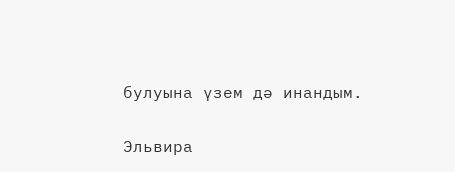булуына үзем дә инандым.

Эльвира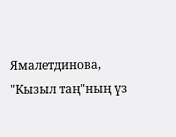Ямалетдинова, "Кызыл таң"ның үз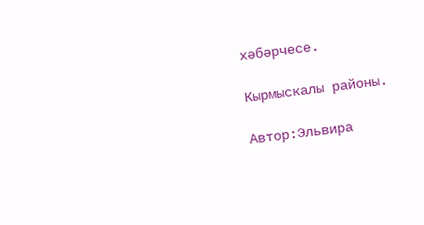хәбәрчесе.

Кырмыскалы районы.

Автор:Эльвира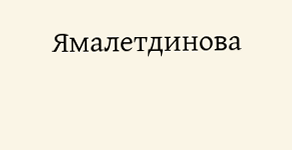Ямалетдинова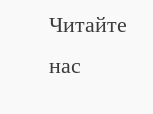Читайте нас